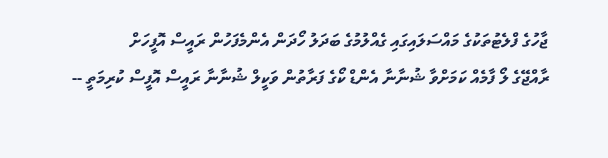ޖާހުގެ ފްލެޓުތަކުގެ މައްސަލައިގައި ގެއްލުމުގެ ބަދަލު ހޯދަން އެންމެފަހުން ރައީސް އޮފީހަށް
ރާއްޖޭގެ ލޯ ފާމެއް ކަމަށްވާ ޝުނާނާ އެންޑް ކޯގެ ފަރާތުން ވަކީލް ޝުނާނާ ރައީސް އޮފީސް ކުރިމަތީ --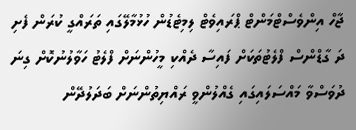ޖާހް އިންވެސްޓްމަންޓް ޕްރައިވެޓް ލިމިޓެޑުން ހުޅުމާލޭގައި ތަރައްގީ ކުރަން ފެށި ދަ ގާޑްންސް ފްލެޓުތަކަށް ފައިސާ ދެއްކި މީހުންނަށް ފްލެޓު ހަވާލުނުކޮށް ގިނަ ދުވަސްވާ މައްސަލައިގައި ގެއްލުންވީ ރައްޔިތުންނަށް ބަދަލުދޭން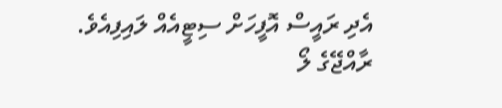އެދި ރައީސް އޮފީހަށް ސިޓީއެއް ލައިފިއެވެ.
ރާއްޖޭގެ ލޯ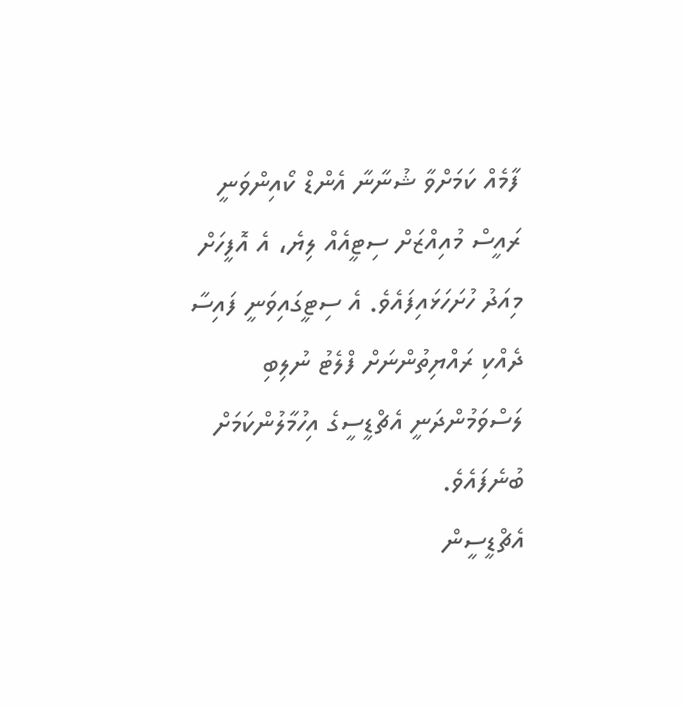ފާމެއް ކަމަށްވާ ޝުނާނާ އެންޑް ކޯއިންވަނީ ރައީސް މުއިއްޒަށް ސިޓީއެއް ލިޔެ، އެ އޮފީހަށް މިއަދު ހުށަހަޅައިފައެވެ. އެ ސިޓީގައިވަނީ ފައިސާ ދެއްކި ރައްޔިތުންނަށް ފްލެޓު ނުލިބި ލަސްވަމުންދަނީ އެޗްޑީސީގެ އިހުމާލުންކަމަށް ބުނެފައެވެ.
އެޗްޑީސީން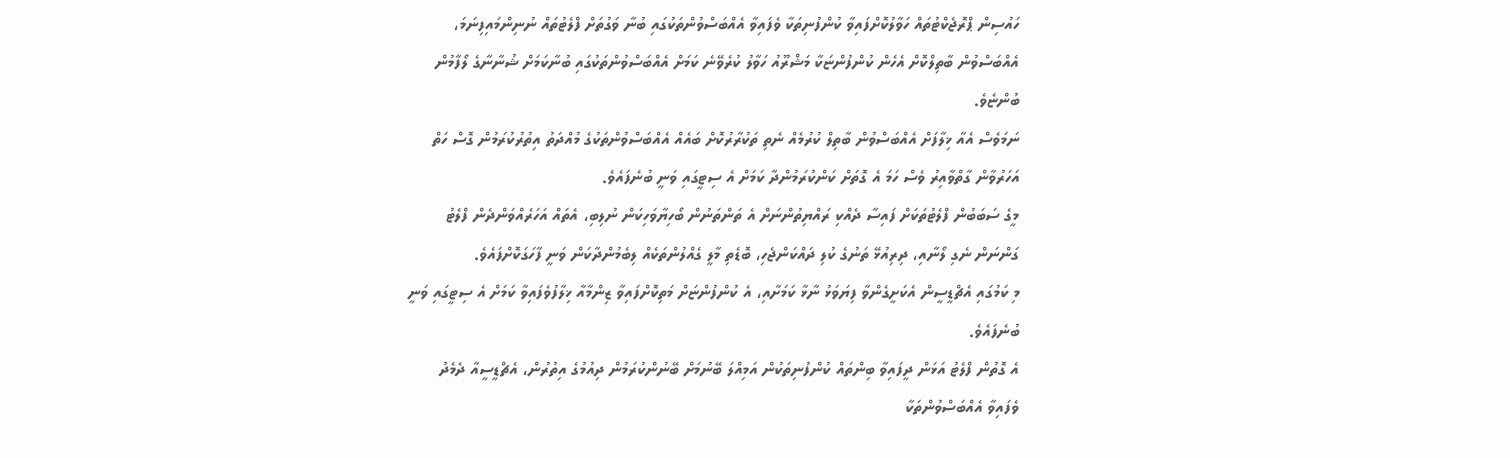ހައުސިން ޕްރޮޖެކްޓުތައް ހަވާލުކޮށްފައިވާ ކުންފުނިތަކާ ވެފައިވާ އެއްބަސްވުންތަކުގައި ބުނާ ވަގުތަށް ފްލެޓުތައް ނުނިންމައިފިނަމަ، އެއްބަސްވުން ބާތިލްކޮށް އެހެން ކުންފުންޏަކާ މަޝްރޫއު ހަވާލު ކުރެވޭނެ ކަމަށް އެއްބަސްވުންތަކުގައި ބުނާކަމަށް ޝުނާނާގެ ލޯފާމުން ބުންޏެވެ.
ނަމަވެސް އެއާ ޚިލާފަށް އެއްބަސްވުން ބާތިލް ކުރުމެއް ނެތި ތަކުރާރުކޮށް ބައެއް އެއްބަސްވުންތަކުގެ މުއްދަތު އިތުރުކުރަމުން ގޮސް ހަތް އަހަރުވާން ގާތްވާއިރު ވެސް ހަމަ އެ ގޮތަށް ކަންކުރަމުންދާ ކަމަށް އެ ސިޓީގައި ވަނީ ބުނެފައެވެ.
މީގެ ސަބަބުން ފްލެޓުތަކަށް ފައިސާ ދެއްކި ރައްޔިތުންނަށް އެ ތަންތަނުން ބޯހިޔާވަހިކަން ނުލިބި، އެތައް އަހަރެއްވަންދެން ފްލެޓު ގަންނަން ނެގި ލޯނާއި، ދިރިއުޅޭ ތަނުގެ ކުލި ދައްކަންޖެހި، ބޮޑެތި މާލީ ގެއްލުންތަކެއް ލިބެމުންދާކަން ވަނީ ފާހަގަކޮށްފައެވެ.
މި ކަމުގައި އެޗްޑީސީން އެކަށީގެންވާ ފިޔަވަޅު ނާޅާ ކަމަށާއި، އެ ކުންފުންޏަށް މަތިކޮށްފައިވާ ޒިންމާއާ ޚިލާފުވެފައިވާ ކަމަށް އެ ސިޓީގައި ވަނީ ބުނެފައެވެ.
އެ ގޮތުން ފްލެޓު އަޅަން ދީފައިވާ ބިންތައް ކުންފުނިތަކުން އަމިއްލަ ބޭނުމަށް ބޭނުންކުރަމުން ދިއުމުގެ އިތުރުން، އެޗްޑީސީއާ ދެމެދު ވެފައިވާ އެއްބަސްވުންތަކާ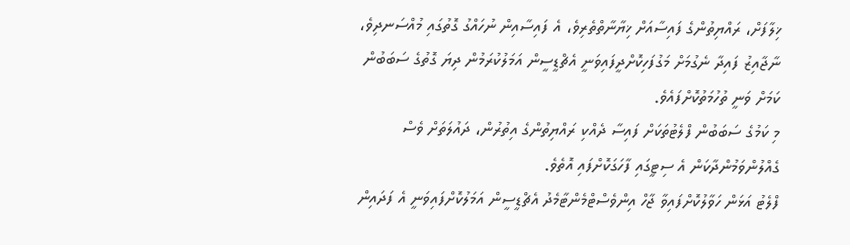ޚިލާފަށް، ރައްޔިތުންގެ ފައިސާއަށް ޚިޔާނާތްތެރިވެ، އެ ފައިސާއިން ނުހައްގު ގޮތުގައި މުއްސަނދިވެ، ނާޖާއިޒު ފައިދާ ނެގުމަށް މަގުފަހިކޮށްދީފައިވަނީ އެޗްޑީސީން އަމަލުކުރަމުން ދިޔަ ގޮތުގެ ސަބަބުން ކަމަށް ވަނީ ތުހުމަތުކޮށްފައެވެ.
މި ކަމުގެ ސަބަބުން ފްލެޓުތަކަށް ފައިސާ ދެއްކި ރައްޔިތުންގެ އިތުރުން، ދައުލަތަށް ވެސް ގެއްލުންވަމުންދާކަން އެ ސިޓީގައި ފާހަގަކޮށްފައި އޮތެވެ.
ފްލެޓު އަޅަން ހަވާލުކޮށްފައިވާ ޖާހް އިންވެސްޓްމެންޓާމެދު އެޗްޑީސީން އަމަލުކޮށްފައިވަނީ އެ ފަދައިން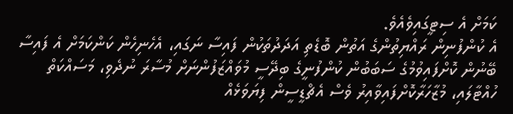ކަމަށް އެ ސިޓީގައިވެއެވެ.
އެ ކުންފުނިން ރައްޔިތުންގެ އަތުން ބޮޑެތި އަދަދުތަކުން ފައިސާ ނަގައި، އެހެނިހެން ކަންކަމަށް އެ ފައިސާ ބޭނުން ކޮށްފައިވުމުގެ ސަބަބުން ކުންފުނީގެ ބިދޭސީ މުވައްޒަފުންނަށް މުސާރަ ނުދެވި، މަސައްކަތް ހުއްޓާލައި، މުޒާހަރާކޮށްފައިވާއިރު ވެސް އެޗްޑީސީން ފިޔަވަޅެއް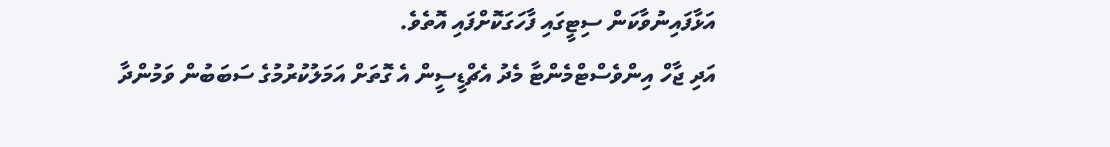އަޅާފައިނުވާކަން ސިޓީގައި ފާހަގަކޮށްފައި އޮތެވެ.
އަދި ޖާހް އިންވެސްޓްމެންޓާ މެދު އެޗްޑީސީން އެ ގޮތަށް އަމަލުކުރުމުގެ ސަބަބުން ވަމުންދާ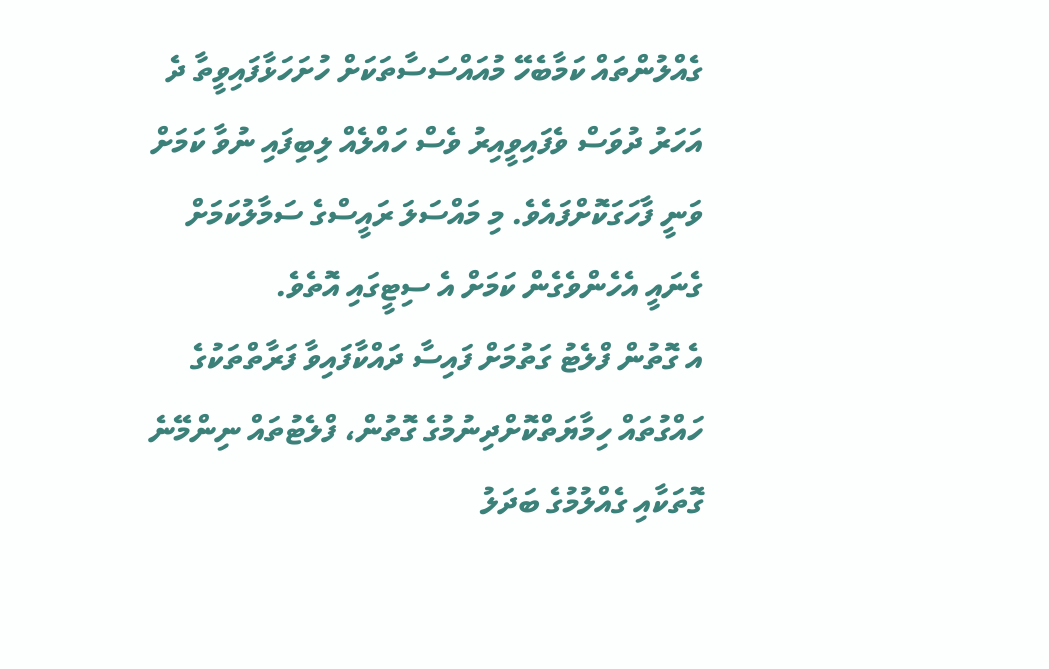ގެއްލުންތައް ކަމާބެހޭ މުއައްސަސާތަކަށް ހުށަހަޅާފައިވީތާ ދެ އަހަރު ދުވަސް ވެފައިވީއިރު ވެސް ހައްލެއް ލިބިފައި ނުވާ ކަމަށް ވަނީ ފާހަގަކޮށްފައެވެ. މި މައްސަލަ ރައީސްގެ ސަމާލުކަމަށް ގެނައީ އެހެންވެގެން ކަމަށް އެ ސިޓީގައި އޮތެވެ.
އެ ގޮތުން ފްލެޓު ގަތުމަށް ފައިސާ ދައްކާފައިވާ ފަރާތްތަކުގެ ހައްގުތައް ހިމާޔަތްކޮށްދިނުމުގެ ގޮތުން، ފްލެޓުތައް ނިންމޭނެ ގޮތަކާއި ގެއްލުމުގެ ބަދަލު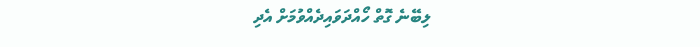ލިބޭނެ ގޮތް ހޯއްދަވައިދެއްވުމަށް އެދި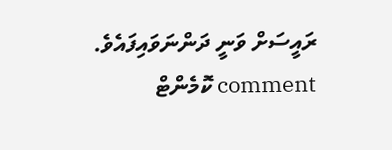ރައީސަށް ވަނީ ދަންނަވައިފައެވެ.
comment ކޮމެންޓް